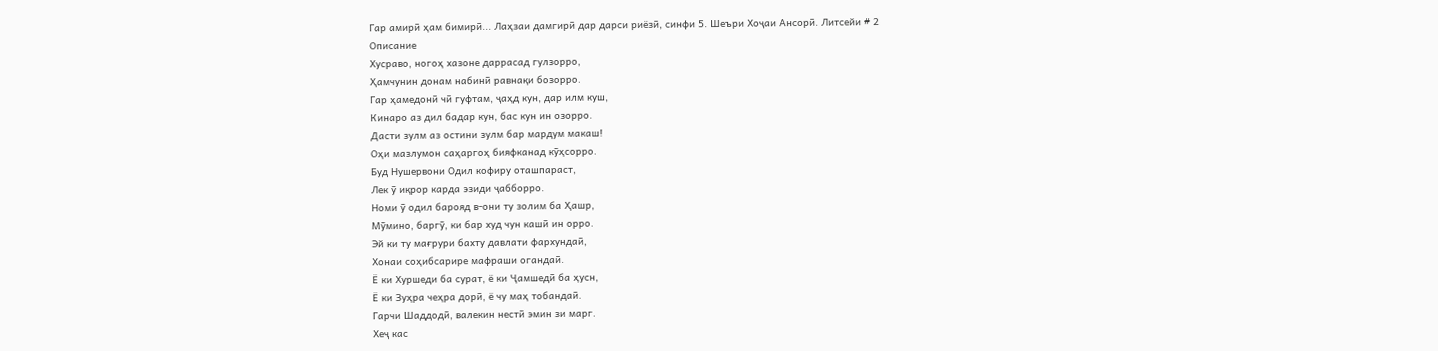Гар амирӣ ҳам бимирӣ... Лаҳзаи дамгирӣ дар дарси риёзӣ, синфи 5. Шеъри Хоҷаи Ансорӣ. Литсейи # 2
Описание
Хусраво, ногоҳ хазоне даррасад гулзорро,
Ҳамчунин донам набинӣ равнақи бозорро.
Гар ҳамедонӣ чӣ гуфтам, ҷаҳд кун, дар илм куш,
Кинаро аз дил бадар кун, бас кун ин озорро.
Дасти зулм аз остини зулм бар мардум макаш!
Оҳи мазлумон саҳаргоҳ бияфканад кӯҳсорро.
Буд Нушервони Одил кофиру оташпараст,
Лек ӯ иқрор карда эзиди ҷабборро.
Номи ӯ одил барояд в-они ту золим ба Ҳашр,
Мӯмино, баргӯ, ки бар худ чун кашӣ ин орро.
Эй ки ту мағрури бахту давлати фархундаӣ,
Хонаи соҳибсарире мафраши огандаӣ.
Ё ки Хуршеди ба сурат, ё ки Ҷамшедӣ ба ҳусн,
Ё ки Зуҳра чеҳра дорӣ, ё чу маҳ тобандаӣ.
Гарчи Шаддодӣ, валекин нестӣ эмин зи марг.
Хеҷ кас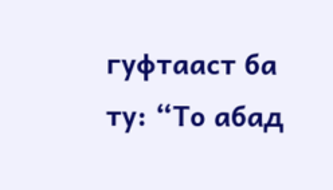гуфтааст ба ту: “То абад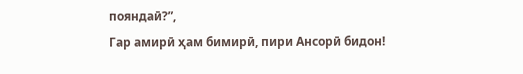пояндаӣ?”,
Гар амирӣ ҳам бимирӣ, пири Ансорӣ бидон!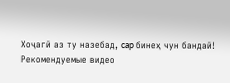Хоҷагӣ аз ту назебад, cap бинеҳ чун бандаӣ!
Рекомендуемые видео